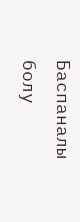Баспаналы болу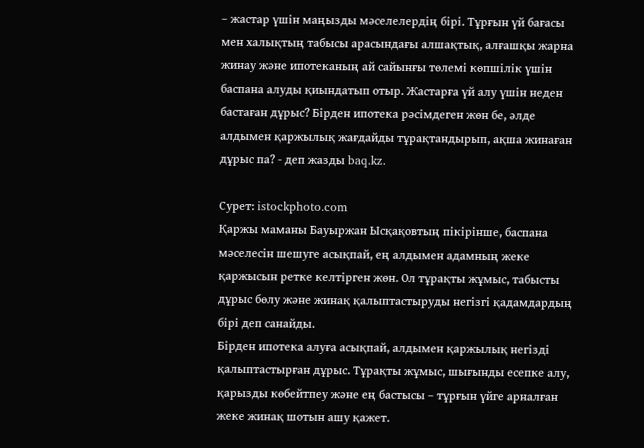– жастар үшін маңызды мәселелердің бірі. Тұрғын үй бағасы мен халықтың табысы арасындағы алшақтық, алғашқы жарна жинау және ипотеканың ай сайынғы төлемі көпшілік үшін баспана алуды қиындатып отыр. Жастарға үй алу үшін неден бастаған дұрыс? Бірден ипотека рәсімдеген жөн бе, әлде алдымен қаржылық жағдайды тұрақтандырып, ақша жинаған дұрыс па? - деп жазды baq.kz.

Сурет: istockphoto.com
Қаржы маманы Бауыржан Ысқақовтың пікірінше, баспана мәселесін шешуге асықпай, ең алдымен адамның жеке қаржысын ретке келтірген жөн. Ол тұрақты жұмыс, табысты дұрыс бөлу және жинақ қалыптастыруды негізгі қадамдардың бірі деп санайды.
Бірден ипотека алуға асықпай, алдымен қаржылық негізді қалыптастырған дұрыс. Тұрақты жұмыс, шығынды есепке алу, қарызды көбейтпеу және ең бастысы – тұрғын үйге арналған жеке жинақ шотын ашу қажет.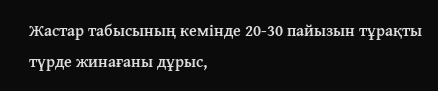Жастар табысының кемінде 20-30 пайызын тұрақты түрде жинағаны дұрыс,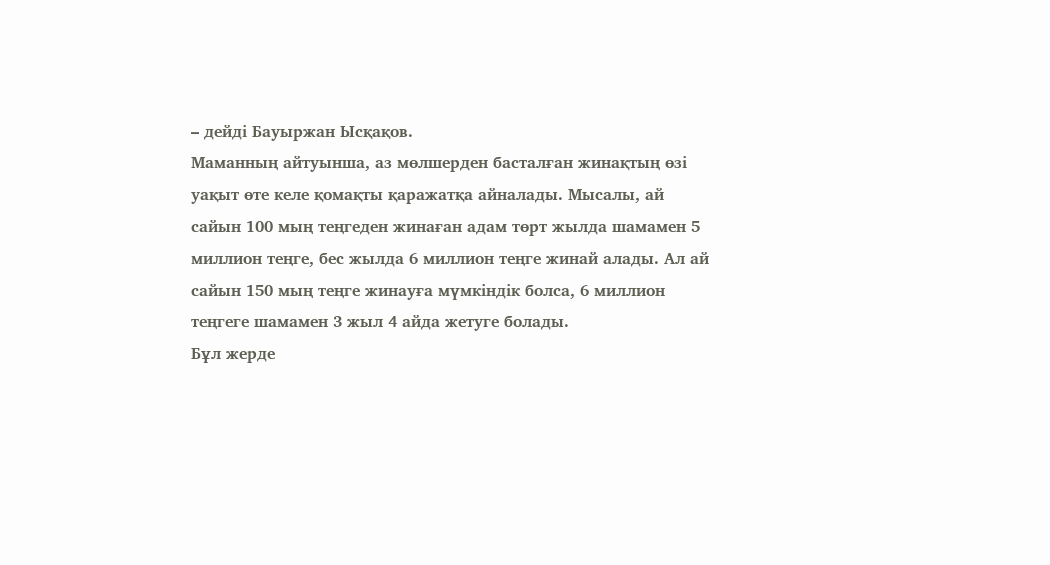– дейді Бауыржан Ысқақов.
Маманның айтуынша, аз мөлшерден басталған жинақтың өзі уақыт өте келе қомақты қаражатқа айналады. Мысалы, ай сайын 100 мың теңгеден жинаған адам төрт жылда шамамен 5 миллион теңге, бес жылда 6 миллион теңге жинай алады. Ал ай сайын 150 мың теңге жинауға мүмкіндік болса, 6 миллион теңгеге шамамен 3 жыл 4 айда жетуге болады.
Бұл жерде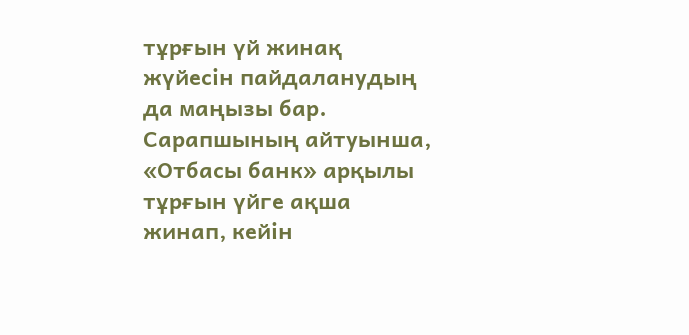тұрғын үй жинақ жүйесін пайдаланудың да маңызы бар. Сарапшының айтуынша, «Отбасы банк» арқылы тұрғын үйге ақша жинап, кейін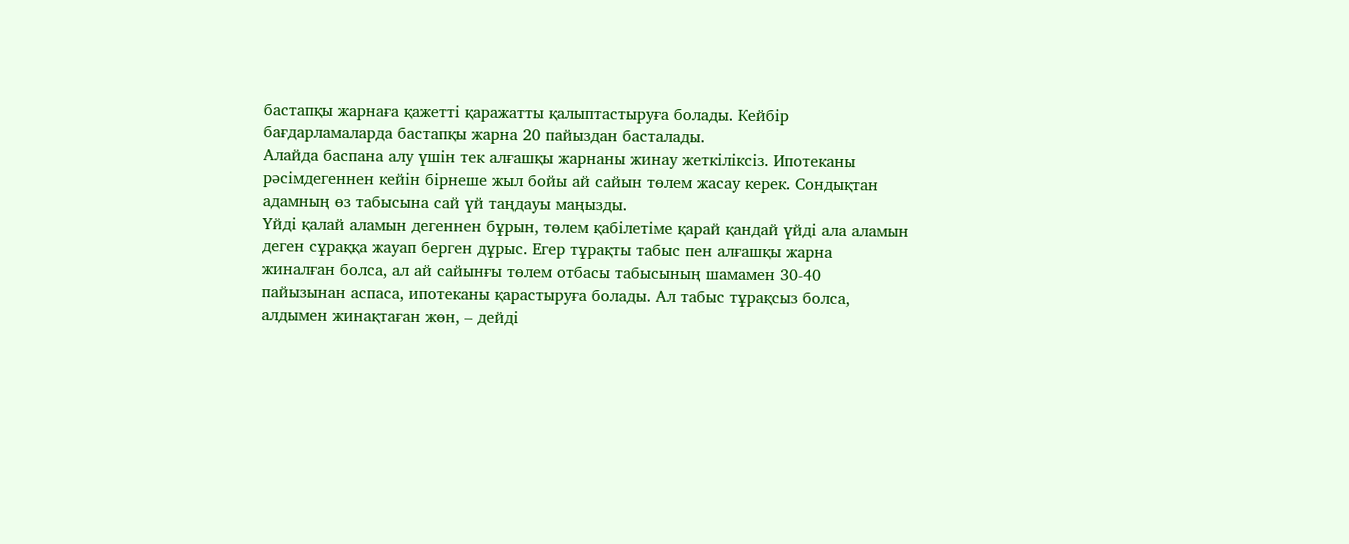бастапқы жарнаға қажетті қаражатты қалыптастыруға болады. Кейбір бағдарламаларда бастапқы жарна 20 пайыздан басталады.
Алайда баспана алу үшін тек алғашқы жарнаны жинау жеткіліксіз. Ипотеканы рәсімдегеннен кейін бірнеше жыл бойы ай сайын төлем жасау керек. Сондықтан адамның өз табысына сай үй таңдауы маңызды.
Үйді қалай аламын дегеннен бұрын, төлем қабілетіме қарай қандай үйді ала аламын деген сұраққа жауап берген дұрыс. Егер тұрақты табыс пен алғашқы жарна жиналған болса, ал ай сайынғы төлем отбасы табысының шамамен 30-40 пайызынан аспаса, ипотеканы қарастыруға болады. Ал табыс тұрақсыз болса, алдымен жинақтаған жөн, – дейді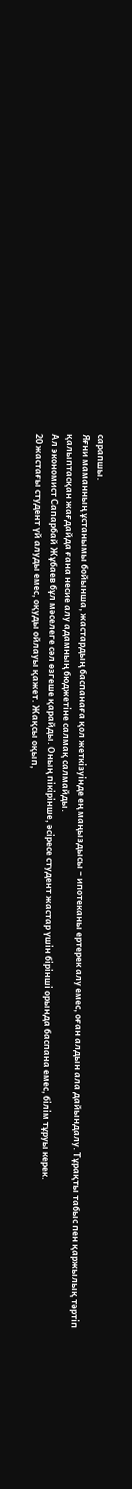сарапшы.
Яғни маманның ұстанымы бойынша, жастардың баспанаға қол жеткізуінде ең маңыздысы – ипотеканы ертерек алу емес, оған алдын ала дайындалу. Тұрақты табыс пен қаржылық тәртіп қалыптасқан жағдайда ғана несие алу адамның бюджетіне салмақ салмайды.
Ал экономист Сапарбай Жұбаев бұл мәселеге сәл өзгеше қарайды. Оның пікірінше, әсіресе студент жастар үшін бірінші орында баспана емес, білім тұруы керек.
20 жастағы студент үй алуды емес, оқуды ойлауы қажет. Жақсы оқып,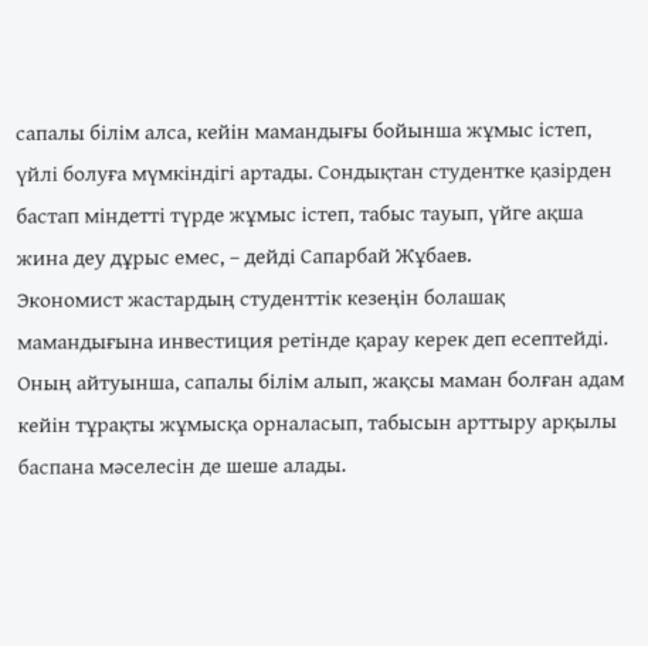сапалы білім алса, кейін мамандығы бойынша жұмыс істеп, үйлі болуға мүмкіндігі артады. Сондықтан студентке қазірден бастап міндетті түрде жұмыс істеп, табыс тауып, үйге ақша жина деу дұрыс емес, – дейді Сапарбай Жұбаев.
Экономист жастардың студенттік кезеңін болашақ мамандығына инвестиция ретінде қарау керек деп есептейді. Оның айтуынша, сапалы білім алып, жақсы маман болған адам кейін тұрақты жұмысқа орналасып, табысын арттыру арқылы баспана мәселесін де шеше алады.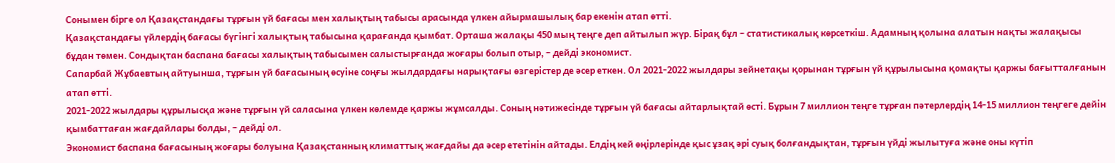Сонымен бірге ол Қазақстандағы тұрғын үй бағасы мен халықтың табысы арасында үлкен айырмашылық бар екенін атап өтті.
Қазақстандағы үйлердің бағасы бүгінгі халықтың табысына қарағанда қымбат. Орташа жалақы 450 мың теңге деп айтылып жүр. Бірақ бұл – статистикалық көрсеткіш. Адамның қолына алатын нақты жалақысы бұдан төмен. Сондықтан баспана бағасы халықтың табысымен салыстырғанда жоғары болып отыр, – дейді экономист.
Сапарбай Жұбаевтың айтуынша, тұрғын үй бағасының өсуіне соңғы жылдардағы нарықтағы өзгерістер де әсер еткен. Ол 2021-2022 жылдары зейнетақы қорынан тұрғын үй құрылысына қомақты қаржы бағытталғанын атап өтті.
2021-2022 жылдары құрылысқа және тұрғын үй саласына үлкен көлемде қаржы жұмсалды. Соның нәтижесінде тұрғын үй бағасы айтарлықтай өсті. Бұрын 7 миллион теңге тұрған пәтерлердің 14-15 миллион теңгеге дейін қымбаттаған жағдайлары болды, – дейді ол.
Экономист баспана бағасының жоғары болуына Қазақстанның климаттық жағдайы да әсер ететінін айтады. Елдің кей өңірлерінде қыс ұзақ әрі суық болғандықтан, тұрғын үйді жылытуға және оны күтіп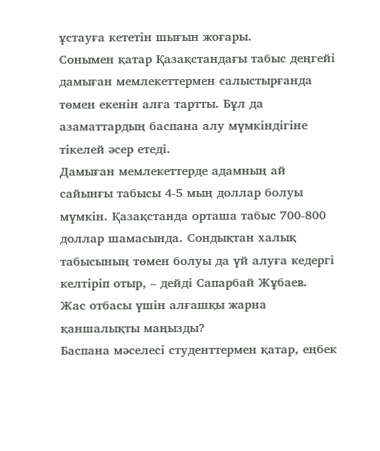ұстауға кететін шығын жоғары.
Сонымен қатар Қазақстандағы табыс деңгейі дамыған мемлекеттермен салыстырғанда төмен екенін алға тартты. Бұл да азаматтардың баспана алу мүмкіндігіне тікелей әсер етеді.
Дамыған мемлекеттерде адамның ай сайынғы табысы 4-5 мың доллар болуы мүмкін. Қазақстанда орташа табыс 700-800 доллар шамасында. Сондықтан халық табысының төмен болуы да үй алуға кедергі келтіріп отыр, – дейді Сапарбай Жұбаев.
Жас отбасы үшін алғашқы жарна қаншалықты маңызды?
Баспана мәселесі студенттермен қатар, еңбек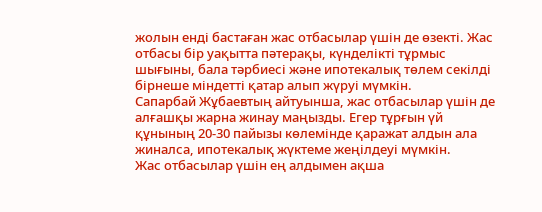жолын енді бастаған жас отбасылар үшін де өзекті. Жас отбасы бір уақытта пәтерақы, күнделікті тұрмыс шығыны, бала тәрбиесі және ипотекалық төлем секілді бірнеше міндетті қатар алып жүруі мүмкін.
Сапарбай Жұбаевтың айтуынша, жас отбасылар үшін де алғашқы жарна жинау маңызды. Егер тұрғын үй құнының 20-30 пайызы көлемінде қаражат алдын ала жиналса, ипотекалық жүктеме жеңілдеуі мүмкін.
Жас отбасылар үшін ең алдымен ақша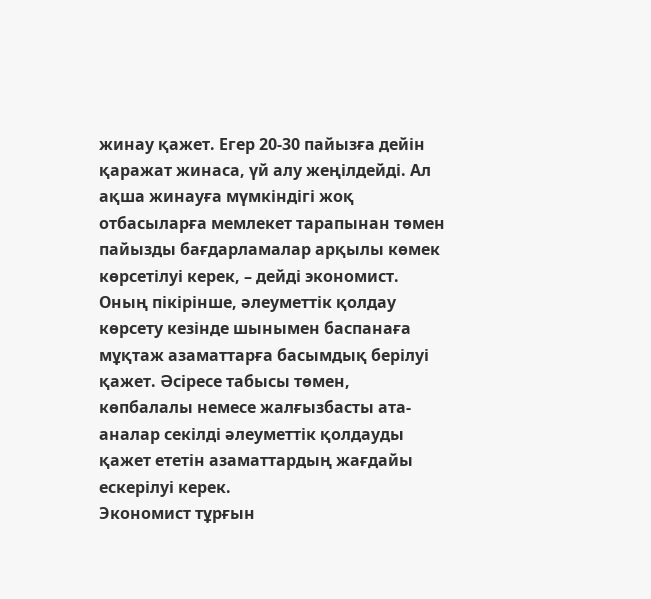жинау қажет. Егер 20-30 пайызға дейін қаражат жинаса, үй алу жеңілдейді. Ал ақша жинауға мүмкіндігі жоқ отбасыларға мемлекет тарапынан төмен пайызды бағдарламалар арқылы көмек көрсетілуі керек, – дейді экономист.
Оның пікірінше, әлеуметтік қолдау көрсету кезінде шынымен баспанаға мұқтаж азаматтарға басымдық берілуі қажет. Әсіресе табысы төмен, көпбалалы немесе жалғызбасты ата-аналар секілді әлеуметтік қолдауды қажет ететін азаматтардың жағдайы ескерілуі керек.
Экономист тұрғын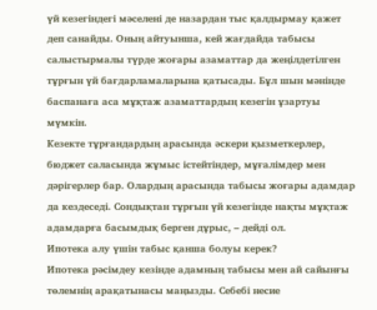үй кезегіндегі мәселені де назардан тыс қалдырмау қажет деп санайды. Оның айтуынша, кей жағдайда табысы салыстырмалы түрде жоғары азаматтар да жеңілдетілген тұрғын үй бағдарламаларына қатысады. Бұл шын мәнінде баспанаға аса мұқтаж азаматтардың кезегін ұзартуы мүмкін.
Кезекте тұрғандардың арасында әскери қызметкерлер, бюджет саласында жұмыс істейтіндер, мұғалімдер мен дәрігерлер бар. Олардың арасында табысы жоғары адамдар да кездеседі. Сондықтан тұрғын үй кезегінде нақты мұқтаж адамдарға басымдық берген дұрыс, – дейді ол.
Ипотека алу үшін табыс қанша болуы керек?
Ипотека рәсімдеу кезінде адамның табысы мен ай сайынғы төлемнің арақатынасы маңызды. Себебі несие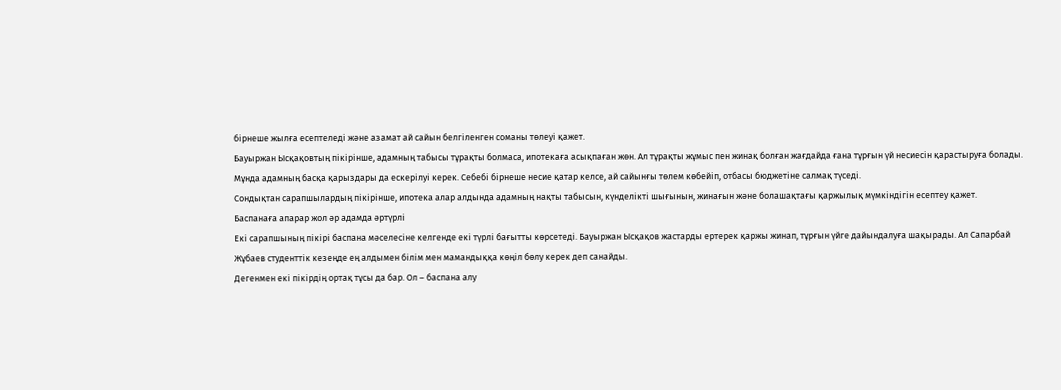бірнеше жылға есептеледі және азамат ай сайын белгіленген соманы төлеуі қажет.
Бауыржан Ысқақовтың пікірінше, адамның табысы тұрақты болмаса, ипотекаға асықпаған жөн. Ал тұрақты жұмыс пен жинақ болған жағдайда ғана тұрғын үй несиесін қарастыруға болады.
Мұнда адамның басқа қарыздары да ескерілуі керек. Себебі бірнеше несие қатар келсе, ай сайынғы төлем көбейіп, отбасы бюджетіне салмақ түседі.
Сондықтан сарапшылардың пікірінше, ипотека алар алдында адамның нақты табысын, күнделікті шығынын, жинағын және болашақтағы қаржылық мүмкіндігін есептеу қажет.
Баспанаға апарар жол әр адамда әртүрлі
Екі сарапшының пікірі баспана мәселесіне келгенде екі түрлі бағытты көрсетеді. Бауыржан Ысқақов жастарды ертерек қаржы жинап, тұрғын үйге дайындалуға шақырады. Ал Сапарбай Жұбаев студенттік кезеңде ең алдымен білім мен мамандыққа көңіл бөлу керек деп санайды.
Дегенмен екі пікірдің ортақ тұсы да бар. Ол – баспана алу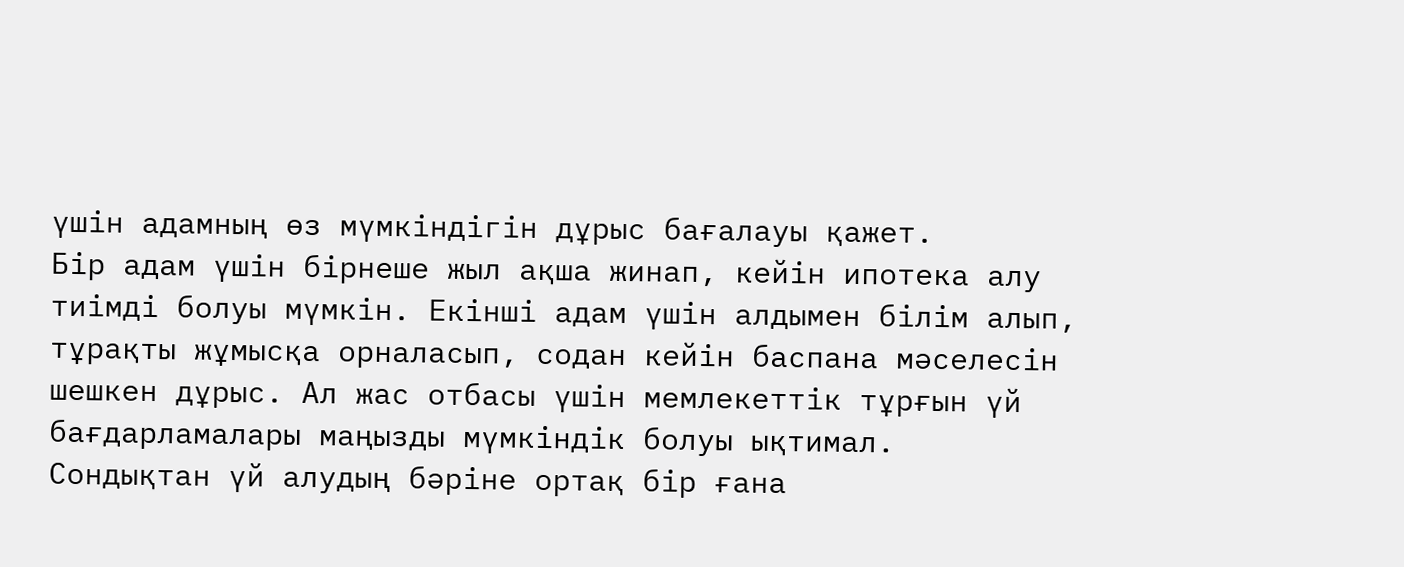үшін адамның өз мүмкіндігін дұрыс бағалауы қажет.
Бір адам үшін бірнеше жыл ақша жинап, кейін ипотека алу тиімді болуы мүмкін. Екінші адам үшін алдымен білім алып, тұрақты жұмысқа орналасып, содан кейін баспана мәселесін шешкен дұрыс. Ал жас отбасы үшін мемлекеттік тұрғын үй бағдарламалары маңызды мүмкіндік болуы ықтимал.
Сондықтан үй алудың бәріне ортақ бір ғана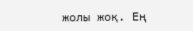жолы жоқ. Ең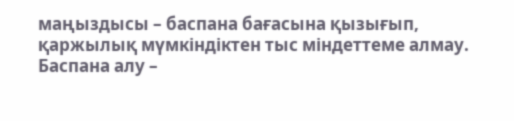маңыздысы – баспана бағасына қызығып, қаржылық мүмкіндіктен тыс міндеттеме алмау.
Баспана алу –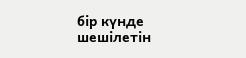бір күнде шешілетін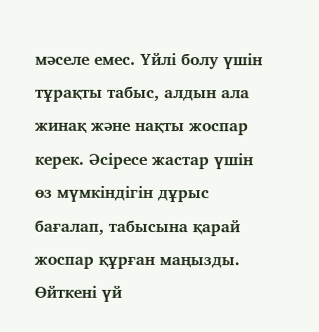мәселе емес. Үйлі болу үшін тұрақты табыс, алдын ала жинақ және нақты жоспар керек. Әсіресе жастар үшін өз мүмкіндігін дұрыс бағалап, табысына қарай жоспар құрған маңызды. Өйткені үй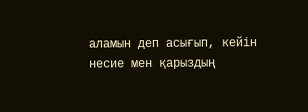аламын деп асығып, кейін несие мен қарыздың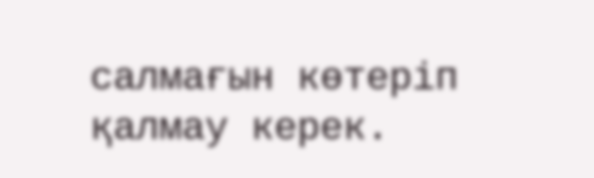салмағын көтеріп қалмау керек.